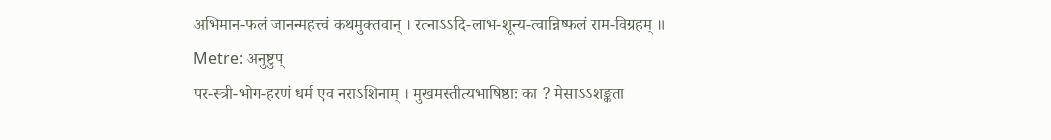अभिमान-फलं जानन्महत्त्वं कथमुक्तवान् । रत्नाऽऽदि-लाभ-शून्य-त्वान्निष्फलं राम-विग्रहम् ॥
Metre: अनुष्टुप्
पर-स्त्री-भोग-हरणं धर्म एव नराऽशिनाम् । मुखमस्तीत्यभाषिष्ठाः का ? मेसाऽऽशङ्कता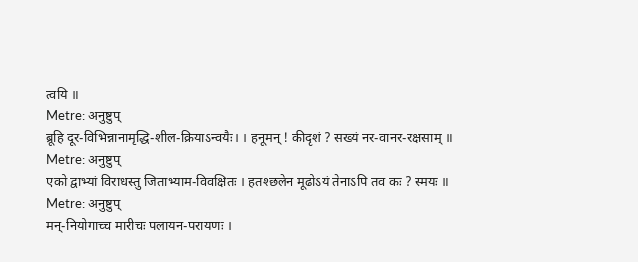त्वयि ॥
Metre: अनुष्टुप्
ब्रूहि दूर-विभिन्नानामृद्धि-शील-क्रियाऽन्वयैः। । हनूमन् ! कीदृशं ? सख्यं नर-वानर-रक्षसाम् ॥
Metre: अनुष्टुप्
एको द्वाभ्यां विराधस्तु जिताभ्याम-विवक्षितः । हतश्छलेन मूढोऽयं तेनाऽपि तव कः ? स्मयः ॥
Metre: अनुष्टुप्
मन्-नियोगाच्च मारीचः पलायन-परायणः ।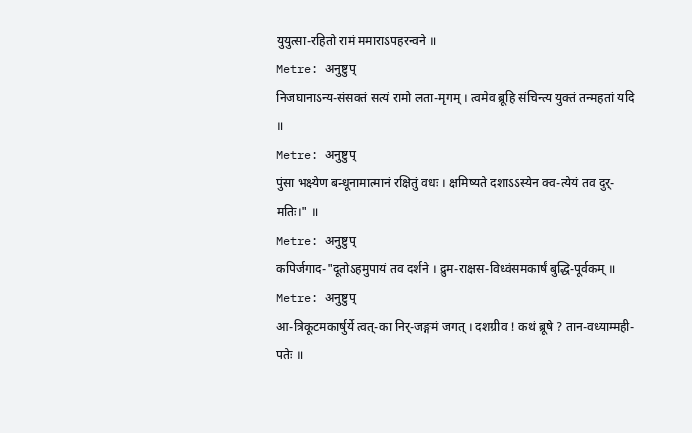युयुत्सा-रहितो रामं ममाराऽपहरन्वने ॥
Metre: अनुष्टुप्
निजघानाऽन्य-संसक्तं सत्यं रामो लता-मृगम् । त्वमेव ब्रूहि संचिन्त्य युक्तं तन्महतां यदि ॥
Metre: अनुष्टुप्
पुंसा भक्ष्येण बन्धूनामात्मानं रक्षितुं वधः । क्षमिष्यते दशाऽऽस्येन क्व-त्येयं तव दुर्-मतिः।" ॥
Metre: अनुष्टुप्
कपिर्जगाद-"दूतोऽहमुपायं तव दर्शने । द्रुम-राक्षस-विध्वंसमकार्षं बुद्धि-पूर्वकम् ॥
Metre: अनुष्टुप्
आ-त्रिकूटमकार्षुर्ये त्वत्-का निर्-जङ्गमं जगत् । दशग्रीव ! कथं ब्रूषे ? तान-वध्याम्मही-पतेः ॥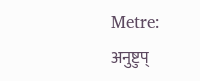Metre: अनुष्टुप्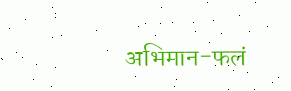अभिमान-फलं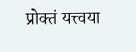प्रोक्तं यत्त्वया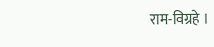राम-विग्रहे ।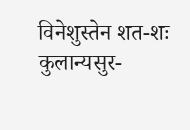विनेशुस्तेन शत-शः कुलान्यसुर-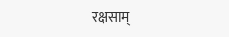रक्षसाम्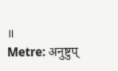॥
Metre: अनुष्टुप्